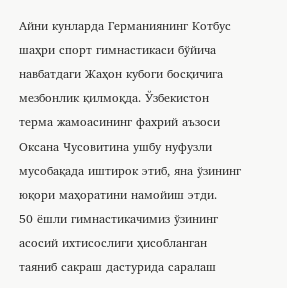Айни кунларда Германиянинг Котбус шаҳри спорт гимнастикаси бўйича навбатдаги Жаҳон кубоги босқичига мезбонлик қилмоқда. Ўзбекистон терма жамоасининг фахрий аъзоси Оксана Чусовитина ушбу нуфузли мусобақада иштирок этиб, яна ўзининг юқори маҳоратини намойиш этди.
50 ёшли гимнастикачимиз ўзининг асосий ихтисослиги ҳисобланган таяниб сакраш дастурида саралаш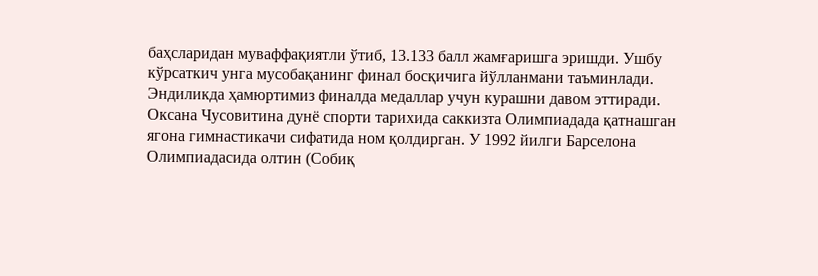баҳсларидан муваффақиятли ўтиб, 13.133 балл жамғаришга эришди. Ушбу кўрсаткич унга мусобақанинг финал босқичига йўлланмани таъминлади. Эндиликда ҳамюртимиз финалда медаллар учун курашни давом эттиради.
Оксана Чусовитина дунё спорти тарихида саккизта Олимпиадада қатнашган ягона гимнастикачи сифатида ном қолдирган. У 1992 йилги Барселона Олимпиадасида олтин (Собиқ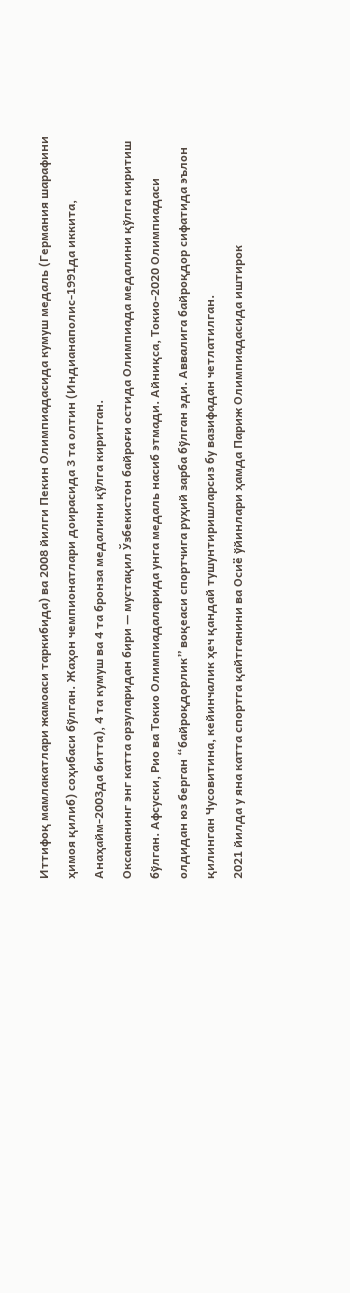Иттифоқ мамлакатлари жамоаси таркибида) ва 2008 йилги Пекин Олимпиадасида кумуш медаль (Германия шарафини ҳимоя қилиб) соҳибаси бўлган. Жаҳон чемпионатлари доирасида 3 та олтин (Индианаполис-1991да иккита, Анаҳайм-2003да битта), 4 та кумуш ва 4 та бронза медалини қўлга киритган.
Оксананинг энг катта орзуларидан бири — мустақил Ўзбекистон байроғи остида Олимпиада медалини қўлга киритиш бўлган. Афсуски, Рио ва Токио Олимпиадаларида унга медаль насиб этмади. Айниқса, Токио-2020 Олимпиадаси олдидан юз берган “байроқдорлик” воқеаси спортчига руҳий зарба бўлган эди. Аввалига байроқдор сифатида эълон қилинган Чусовитина, кейинчалик ҳеч қандай тушунтиришларсиз бу вазифадан четлатилган.
2021 йилда у яна катта спортга қайтганини ва Осиё ўйинлари ҳамда Париж Олимпиадасида иштирок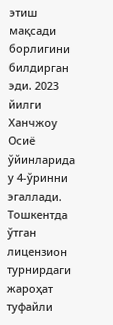этиш мақсади борлигини билдирган эди. 2023 йилги Ханчжоу Осиё ўйинларида у 4-ўринни эгаллади. Тошкентда ўтган лицензион турнирдаги жароҳат туфайли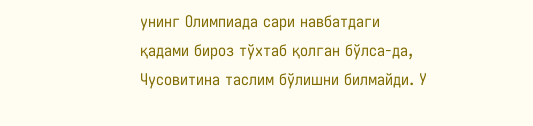унинг Олимпиада сари навбатдаги қадами бироз тўхтаб қолган бўлса-да, Чусовитина таслим бўлишни билмайди. У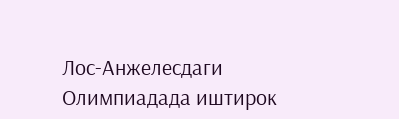Лос-Анжелесдаги Олимпиадада иштирок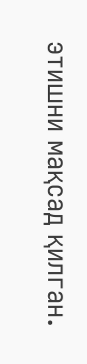этишни мақсад қилган.